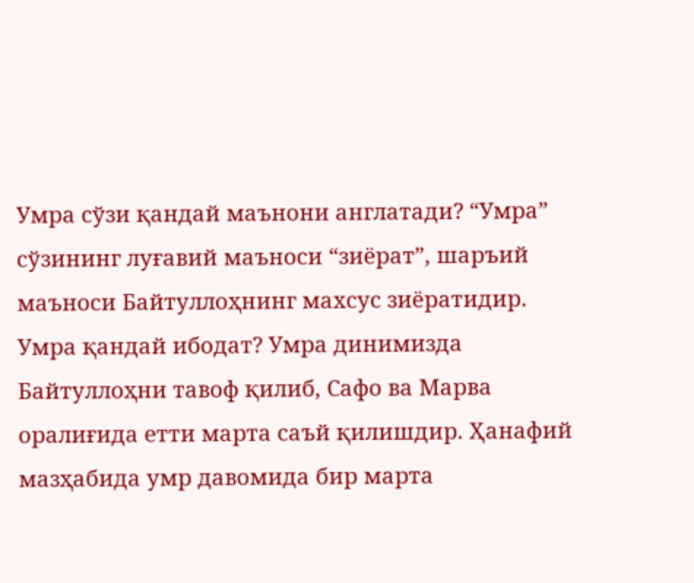Умра сўзи қандай маънони англатади? “Умра” сўзининг луғавий маъноси “зиёрат”, шаръий маъноси Байтуллоҳнинг махсус зиёратидир.
Умра қандай ибодат? Умра динимизда Байтуллоҳни тавоф қилиб, Сафо ва Марва оралиғида етти марта саъй қилишдир. Ҳанафий мазҳабида умр давомида бир марта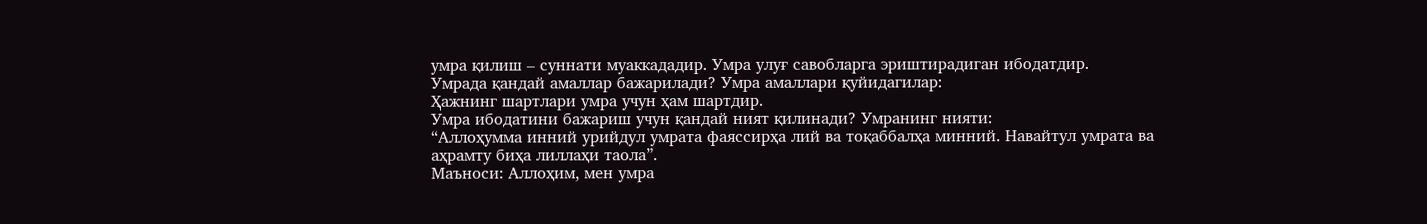умра қилиш – суннати муаккададир. Умра улуғ савобларга эриштирадиган ибодатдир.
Умрада қандай амаллар бажарилади? Умра амаллари қуйидагилар:
Ҳажнинг шартлари умра учун ҳам шартдир.
Умра ибодатини бажариш учун қандай ният қилинади? Умранинг нияти:
“Аллоҳумма инний урийдул умрата фаяссирҳа лий ва тоқаббалҳа минний. Навайтул умрата ва аҳрамту биҳа лиллаҳи таола”.
Маъноси: Аллоҳим, мен умра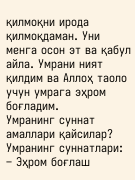қилмоқни ирода қилмоқдаман. Уни менга осон эт ва қабул айла. Умрани ният қилдим ва Аллоҳ таоло учун умрага эҳром боғладим.
Умранинг суннат амаллари қайсилар? Умранинг суннатлари:
– Эҳром боғлаш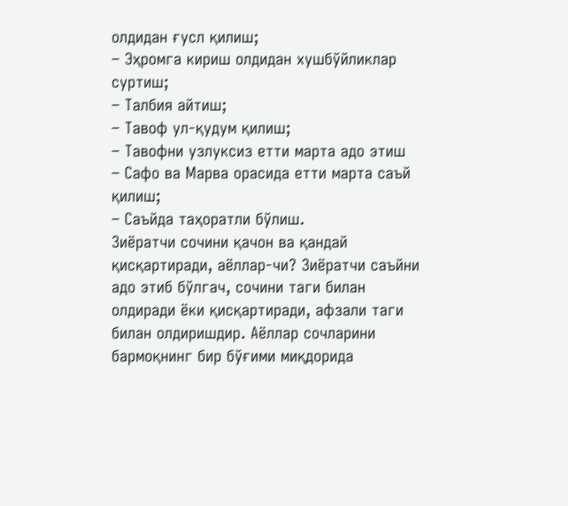олдидан ғусл қилиш;
– Эҳромга кириш олдидан хушбўйликлар суртиш;
– Талбия айтиш;
– Тавоф ул-қудум қилиш;
– Тавофни узлуксиз етти марта адо этиш
– Сафо ва Марва орасида етти марта саъй қилиш;
– Саъйда таҳоратли бўлиш.
Зиёратчи сочини қачон ва қандай қисқартиради, аёллар-чи? Зиёратчи саъйни адо этиб бўлгач, сочини таги билан олдиради ёки қисқартиради, афзали таги билан олдиришдир. Аёллар сочларини бармоқнинг бир бўғими миқдорида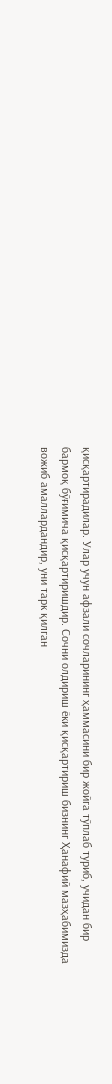қисқартирадилар. Улар учун афзали сочларининг ҳаммасини бир жойга тўплаб туриб, учидан бир бармоқ бўғимича қисқартиришдир. Сочни олдириш ёки қисқартириш бизнинг Ҳанафий мазҳабимизда вожиб амаллардандир, уни тарк қилган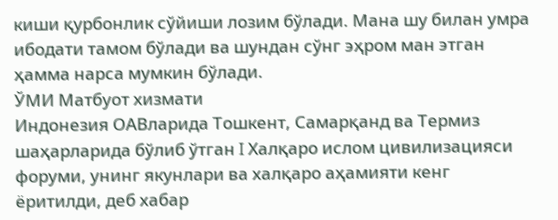киши қурбонлик сўйиши лозим бўлади. Мана шу билан умра ибодати тамом бўлади ва шундан сўнг эҳром ман этган ҳамма нарса мумкин бўлади.
ЎМИ Матбуот хизмати
Индонезия ОАВларида Тошкент, Самарқанд ва Термиз шаҳарларида бўлиб ўтган I Халқаро ислом цивилизацияси форуми, унинг якунлари ва халқаро аҳамияти кенг ёритилди, деб хабар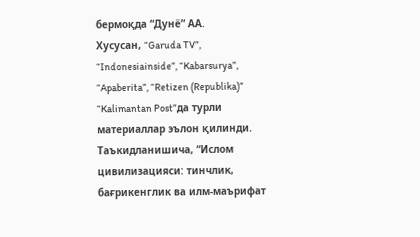бермоқда “Дунё” АА.
Хусусан, “Garuda TV”, “Indonesiainside”, “Kabarsurya”, “Apaberita”, “Retizen (Republika)” “Kalimantan Post”да турли материаллар эълон қилинди.
Таъкидланишича, “Ислом цивилизацияси: тинчлик, бағрикенглик ва илм-маърифат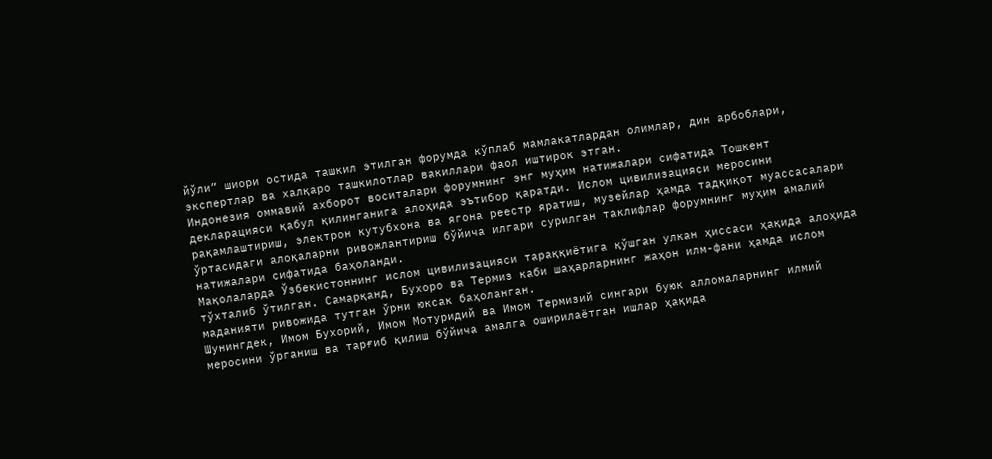йўли” шиори остида ташкил этилган форумда кўплаб мамлакатлардан олимлар, дин арбоблари, экспертлар ва халқаро ташкилотлар вакиллари фаол иштирок этган.
Индонезия оммавий ахборот воситалари форумнинг энг муҳим натижалари сифатида Тошкент декларацияси қабул қилинганига алоҳида эътибор қаратди. Ислом цивилизацияси меросини рақамлаштириш, электрон кутубхона ва ягона реестр яратиш, музейлар ҳамда тадқиқот муассасалари ўртасидаги алоқаларни ривожлантириш бўйича илгари сурилган таклифлар форумнинг муҳим амалий натижалари сифатида баҳоланди.
Мақолаларда Ўзбекистоннинг ислом цивилизацияси тараққиётига қўшган улкан ҳиссаси ҳақида алоҳида тўхталиб ўтилган. Самарқанд, Бухоро ва Термиз каби шаҳарларнинг жаҳон илм-фани ҳамда ислом маданияти ривожида тутган ўрни юксак баҳоланган.
Шунингдек, Имом Бухорий, Имом Мотуридий ва Имом Термизий сингари буюк алломаларнинг илмий меросини ўрганиш ва тарғиб қилиш бўйича амалга оширилаётган ишлар ҳақида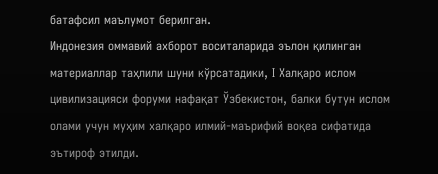батафсил маълумот берилган.
Индонезия оммавий ахборот воситаларида эълон қилинган материаллар таҳлили шуни кўрсатадики, I Халқаро ислом цивилизацияси форуми нафақат Ўзбекистон, балки бутун ислом олами учун муҳим халқаро илмий-маърифий воқеа сифатида эътироф этилди.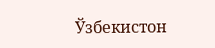Ўзбекистон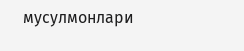мусулмонлари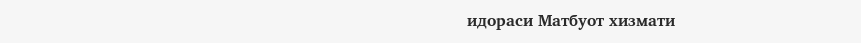идораси Матбуот хизмати